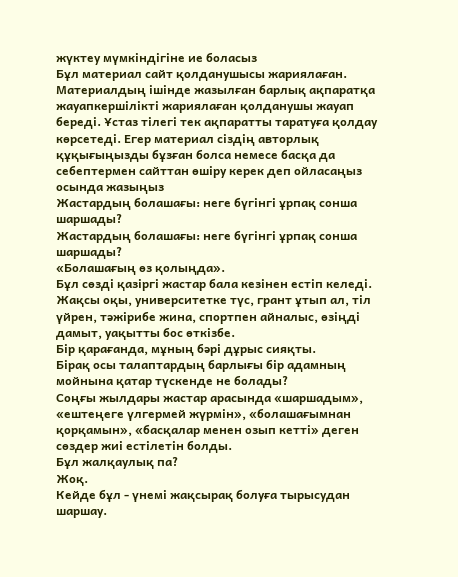жүктеу мүмкіндігіне ие боласыз
Бұл материал сайт қолданушысы жариялаған. Материалдың ішінде жазылған барлық ақпаратқа жауапкершілікті жариялаған қолданушы жауап береді. Ұстаз тілегі тек ақпаратты таратуға қолдау көрсетеді. Егер материал сіздің авторлық құқығыңызды бұзған болса немесе басқа да себептермен сайттан өшіру керек деп ойласаңыз осында жазыңыз
Жастардың болашағы: неге бүгінгі ұрпақ сонша шаршады?
Жастардың болашағы: неге бүгінгі ұрпақ сонша шаршады?
«Болашағың өз қолыңда».
Бұл сөзді қазіргі жастар бала кезінен естіп келеді. Жақсы оқы, университетке түс, грант ұтып ал, тіл үйрен, тәжірибе жина, спортпен айналыс, өзіңді дамыт, уақытты бос өткізбе.
Бір қарағанда, мұның бәрі дұрыс сияқты.
Бірақ осы талаптардың барлығы бір адамның мойнына қатар түскенде не болады?
Соңғы жылдары жастар арасында «шаршадым», «ештеңеге үлгермей жүрмін», «болашағымнан қорқамын», «басқалар менен озып кетті» деген сөздер жиі естілетін болды.
Бұл жалқаулық па?
Жоқ.
Кейде бұл - үнемі жақсырақ болуға тырысудан шаршау.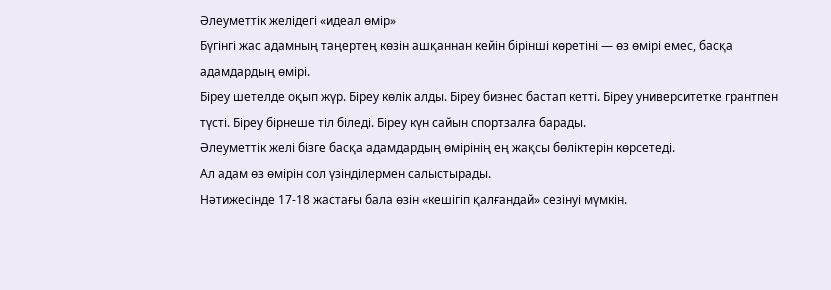Әлеуметтік желідегі «идеал өмір»
Бүгінгі жас адамның таңертең көзін ашқаннан кейін бірінші көретіні — өз өмірі емес, басқа адамдардың өмірі.
Біреу шетелде оқып жүр. Біреу көлік алды. Біреу бизнес бастап кетті. Біреу университетке грантпен түсті. Біреу бірнеше тіл біледі. Біреу күн сайын спортзалға барады.
Әлеуметтік желі бізге басқа адамдардың өмірінің ең жақсы бөліктерін көрсетеді.
Ал адам өз өмірін сол үзінділермен салыстырады.
Нәтижесінде 17-18 жастағы бала өзін «кешігіп қалғандай» сезінуі мүмкін.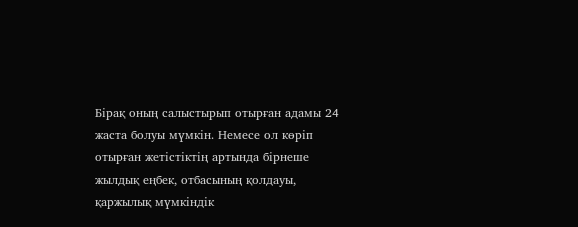Бірақ оның салыстырып отырған адамы 24 жаста болуы мүмкін. Немесе ол көріп отырған жетістіктің артында бірнеше жылдық еңбек, отбасының қолдауы, қаржылық мүмкіндік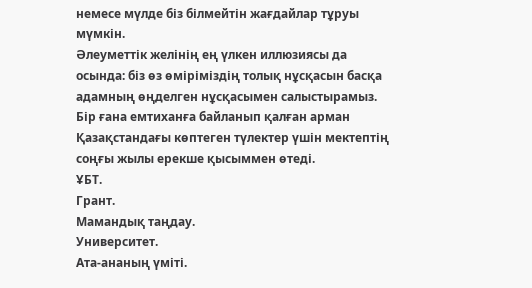немесе мүлде біз білмейтін жағдайлар тұруы мүмкін.
Әлеуметтік желінің ең үлкен иллюзиясы да осында: біз өз өміріміздің толық нұсқасын басқа адамның өңделген нұсқасымен салыстырамыз.
Бір ғана емтиханға байланып қалған арман
Қазақстандағы көптеген түлектер үшін мектептің соңғы жылы ерекше қысыммен өтеді.
ҰБТ.
Грант.
Мамандық таңдау.
Университет.
Ата-ананың үміті.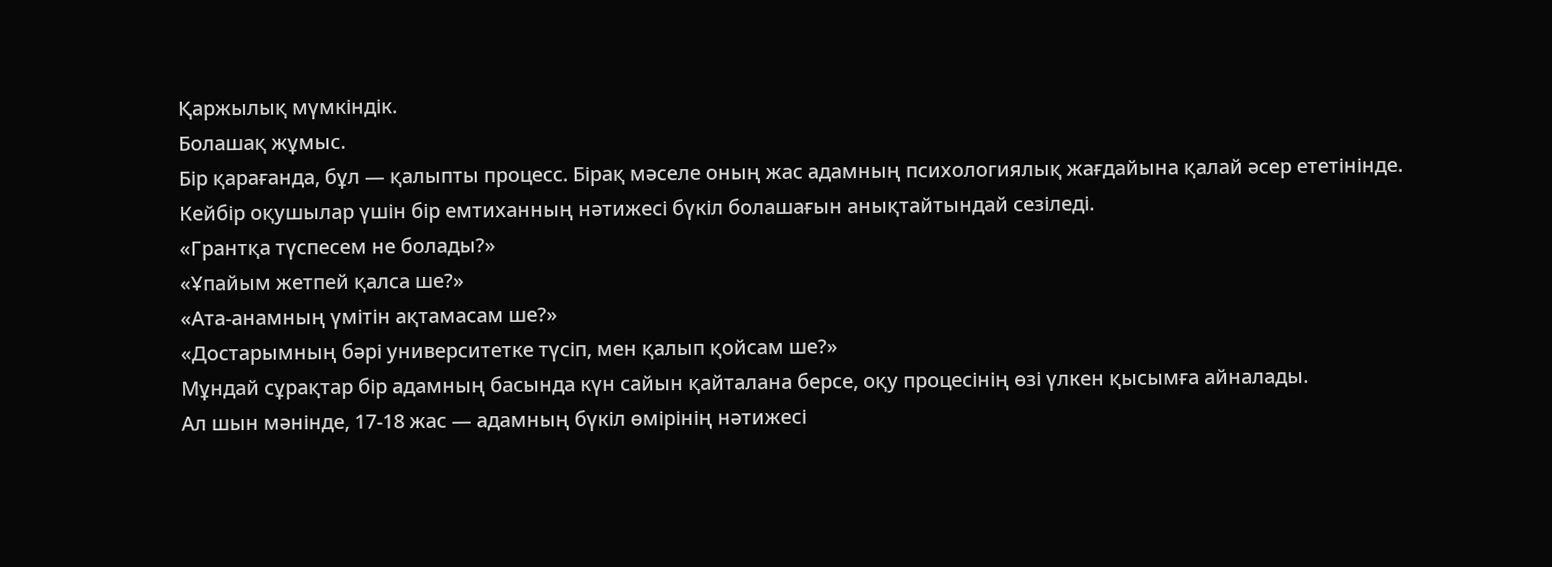Қаржылық мүмкіндік.
Болашақ жұмыс.
Бір қарағанда, бұл — қалыпты процесс. Бірақ мәселе оның жас адамның психологиялық жағдайына қалай әсер ететінінде.
Кейбір оқушылар үшін бір емтиханның нәтижесі бүкіл болашағын анықтайтындай сезіледі.
«Грантқа түспесем не болады?»
«Ұпайым жетпей қалса ше?»
«Ата-анамның үмітін ақтамасам ше?»
«Достарымның бәрі университетке түсіп, мен қалып қойсам ше?»
Мұндай сұрақтар бір адамның басында күн сайын қайталана берсе, оқу процесінің өзі үлкен қысымға айналады.
Ал шын мәнінде, 17-18 жас — адамның бүкіл өмірінің нәтижесі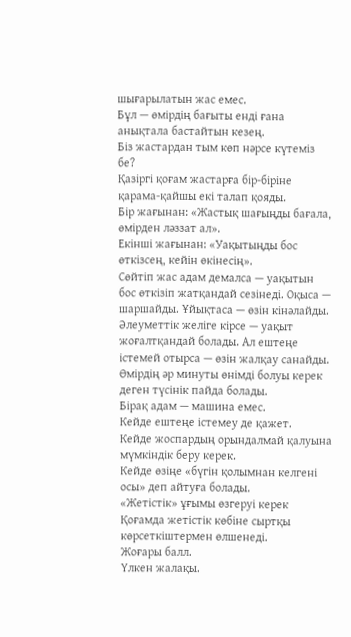шығарылатын жас емес.
Бұл — өмірдің бағыты енді ғана анықтала бастайтын кезең.
Біз жастардан тым көп нәрсе күтеміз бе?
Қазіргі қоғам жастарға бір-біріне қарама-қайшы екі талап қояды.
Бір жағынан: «Жастық шағыңды бағала, өмірден ләззат ал».
Екінші жағынан: «Уақытыңды бос өткізсең, кейін өкінесің».
Сөйтіп жас адам демалса — уақытын бос өткізіп жатқандай сезінеді. Оқыса — шаршайды. Ұйықтаса — өзін кінәлайды. Әлеуметтік желіге кірсе — уақыт жоғалтқандай болады. Ал ештеңе істемей отырса — өзін жалқау санайды.
Өмірдің әр минуты өнімді болуы керек деген түсінік пайда болады.
Бірақ адам — машина емес.
Кейде ештеңе істемеу де қажет.
Кейде жоспардың орындалмай қалуына мүмкіндік беру керек.
Кейде өзіңе «бүгін қолымнан келгені осы» деп айтуға болады.
«Жетістік» ұғымы өзгеруі керек
Қоғамда жетістік көбіне сыртқы көрсеткіштермен өлшенеді.
Жоғары балл.
Үлкен жалақы.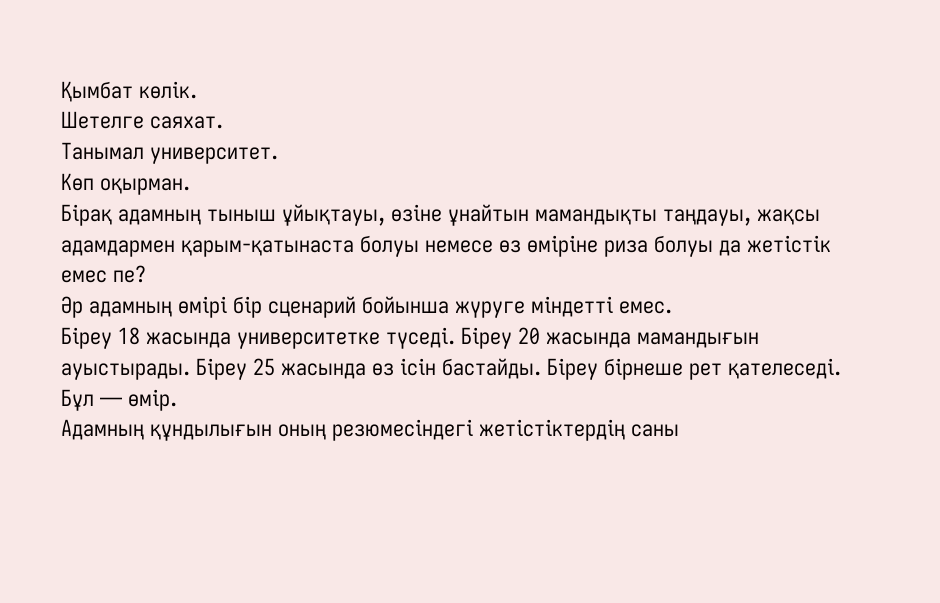Қымбат көлік.
Шетелге саяхат.
Танымал университет.
Көп оқырман.
Бірақ адамның тыныш ұйықтауы, өзіне ұнайтын мамандықты таңдауы, жақсы адамдармен қарым-қатынаста болуы немесе өз өміріне риза болуы да жетістік емес пе?
Әр адамның өмірі бір сценарий бойынша жүруге міндетті емес.
Біреу 18 жасында университетке түседі. Біреу 20 жасында мамандығын ауыстырады. Біреу 25 жасында өз ісін бастайды. Біреу бірнеше рет қателеседі.
Бұл — өмір.
Адамның құндылығын оның резюмесіндегі жетістіктердің саны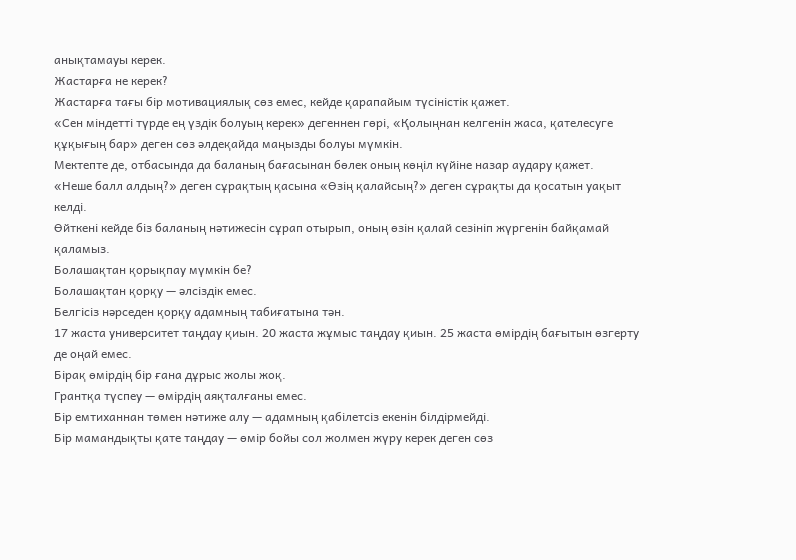анықтамауы керек.
Жастарға не керек?
Жастарға тағы бір мотивациялық сөз емес, кейде қарапайым түсіністік қажет.
«Сен міндетті түрде ең үздік болуың керек» дегеннен гөрі, «Қолыңнан келгенін жаса, қателесуге құқығың бар» деген сөз әлдеқайда маңызды болуы мүмкін.
Мектепте де, отбасында да баланың бағасынан бөлек оның көңіл күйіне назар аудару қажет.
«Неше балл алдың?» деген сұрақтың қасына «Өзің қалайсың?» деген сұрақты да қосатын уақыт келді.
Өйткені кейде біз баланың нәтижесін сұрап отырып, оның өзін қалай сезініп жүргенін байқамай қаламыз.
Болашақтан қорықпау мүмкін бе?
Болашақтан қорқу — әлсіздік емес.
Белгісіз нәрседен қорқу адамның табиғатына тән.
17 жаста университет таңдау қиын. 20 жаста жұмыс таңдау қиын. 25 жаста өмірдің бағытын өзгерту де оңай емес.
Бірақ өмірдің бір ғана дұрыс жолы жоқ.
Грантқа түспеу — өмірдің аяқталғаны емес.
Бір емтиханнан төмен нәтиже алу — адамның қабілетсіз екенін білдірмейді.
Бір мамандықты қате таңдау — өмір бойы сол жолмен жүру керек деген сөз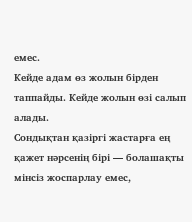емес.
Кейде адам өз жолын бірден таппайды. Кейде жолын өзі салып алады.
Сондықтан қазіргі жастарға ең қажет нәрсенің бірі — болашақты мінсіз жоспарлау емес,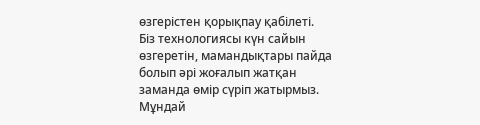өзгерістен қорықпау қабілеті.
Біз технологиясы күн сайын өзгеретін, мамандықтары пайда болып әрі жоғалып жатқан заманда өмір сүріп жатырмыз. Мұндай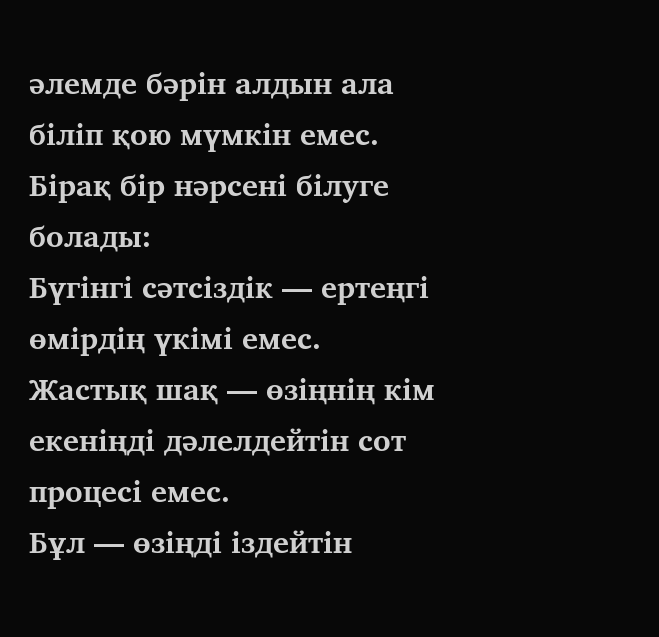әлемде бәрін алдын ала біліп қою мүмкін емес.
Бірақ бір нәрсені білуге болады:
Бүгінгі сәтсіздік — ертеңгі өмірдің үкімі емес.
Жастық шақ — өзіңнің кім екеніңді дәлелдейтін сот процесі емес.
Бұл — өзіңді іздейтін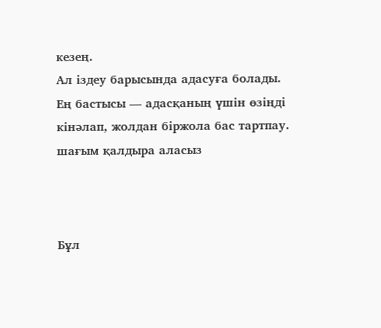кезең.
Ал іздеу барысында адасуға болады.
Ең бастысы — адасқаның үшін өзіңді кінәлап, жолдан біржола бас тартпау.
шағым қалдыра аласыз



Бұл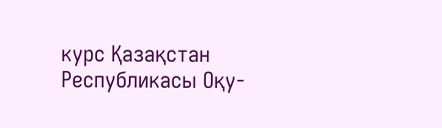курс Қазақстан Республикасы Оқу-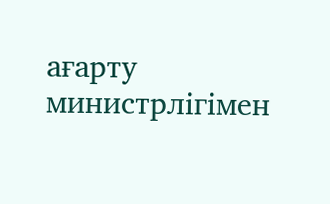ағарту министрлігімен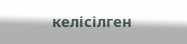келісілген